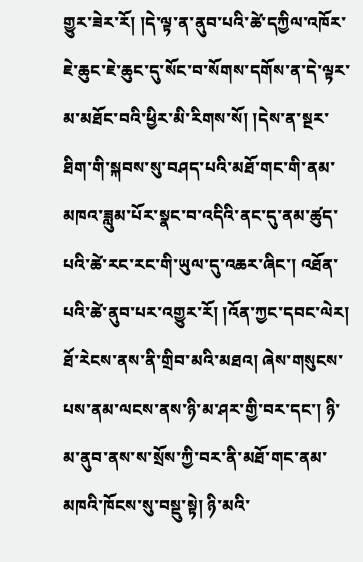གྱུར་ཟེར་རོ། །དེ་ལྟ་ན་ནུབ་པའི་ཚེ་དཀྱིལ་འཁོར་ཇེ་ཆུང་ཇེ་ཆུང་དུ་སོང་བ་སོགས་དགོས་ན་དེ་ལྟར་མ་མཐོང་བའི་ཕྱིར་མི་རིགས་སོ། །དེས་ན་སྔར་ཐིག་གི་སྐབས་སུ་བཤད་པའི་མཐོ་གང་གི་ནམ་མཁའ་ཟླུམ་པོར་སྣང་བ་འདིའི་ནང་དུ་ནམ་ཚུད་པའི་ཚེ་རང་རང་གི་ཡུལ་དུ་འཆར་ཞིང་། འཐོན་པའི་ཚེ་ནུབ་པར་འགྱུར་རོ། །འོན་ཀྱང་དབང་ལེར། ཐོ་རེངས་ནས་ནི་གྲིབ་མའི་མཐའ། ཞེས་གསུངས་པས་ནམ་ལངས་ནས་ཉི་མ་ཤར་གྱི་བར་དང་། ཉི་མ་ནུབ་ནས་ས་སྲོས་ཀྱི་བར་ནི་མཐོ་གང་ནམ་མཁའི་ཁོངས་སུ་བསྡུ་སྟེ། ཉི་མའི་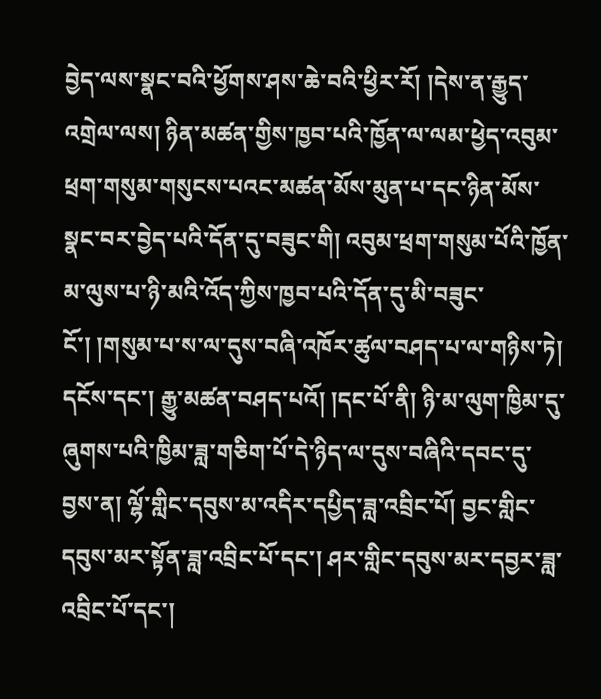བྱེད་ལས་སྣང་བའི་ཕྱོགས་ཤས་ཆེ་བའི་ཕྱིར་རོ། །དེས་ན་རྒྱུད་འགྲེལ་ལས། ཉིན་མཚན་གྱིས་ཁྱབ་པའི་ཁྱོན་ལ་ལམ་ཕྱེད་འབུམ་ཕྲག་གསུམ་གསུངས་པའང་མཚན་མོས་མུན་པ་དང་ཉིན་མོས་སྣང་བར་བྱེད་པའི་དོན་དུ་བཟུང་གི། འབུམ་ཕྲག་གསུམ་པོའི་ཁྱོན་མ་ལུས་པ་ཉི་མའི་འོད་ཀྱིས་ཁྱབ་པའི་དོན་དུ་མི་བཟུང་ངོ་། །གསུམ་པ་ས་ལ་དུས་བཞི་འཁོར་ཚུལ་བཤད་པ་ལ་གཉིས་ཏེ། དངོས་དང་། རྒྱུ་མཚན་བཤད་པའོ། །དང་པོ་ནི། ཉི་མ་ལུག་ཁྱིམ་དུ་ཞུགས་པའི་ཁྱིམ་ཟླ་གཅིག་པོ་དེ་ཉིད་ལ་དུས་བཞིའི་དབང་དུ་བྱས་ན། ལྷོ་གླིང་དབུས་མ་འདིར་དཔྱིད་ཟླ་འབྲིང་པོ། བྱང་གླིང་དབུས་མར་སྟོན་ཟླ་འབྲིང་པོ་དང་། ཤར་གླིང་དབུས་མར་དབྱར་ཟླ་འབྲིང་པོ་དང་།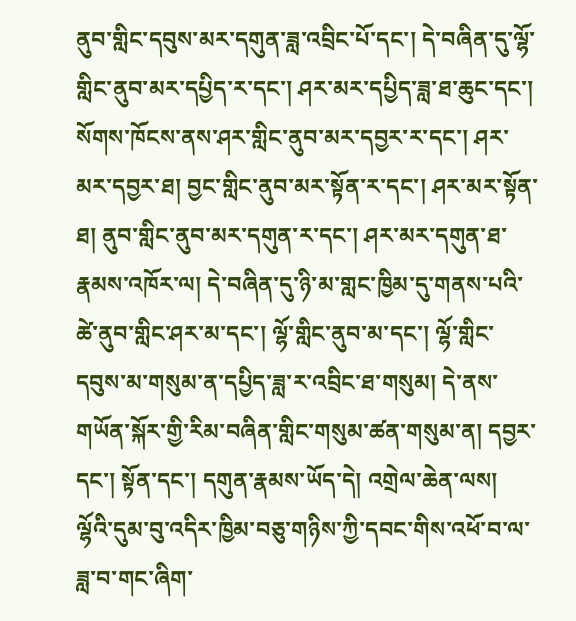ནུབ་གླིང་དབུས་མར་དགུན་ཟླ་འབྲིང་པོ་དང་། དེ་བཞིན་དུ་ལྷོ་གླིང་ནུབ་མར་དཔྱིད་ར་དང་། ཤར་མར་དཔྱིད་ཟླ་ཐ་ཆུང་དང་། སོགས་ཁོངས་ནས་ཤར་གླིང་ནུབ་མར་དབྱར་ར་དང་། ཤར་མར་དབྱར་ཐ། བྱང་གླིང་ནུབ་མར་སྟོན་ར་དང་། ཤར་མར་སྟོན་ཐ། ནུབ་གླིང་ནུབ་མར་དགུན་ར་དང་། ཤར་མར་དགུན་ཐ་རྣམས་འཁོར་ལ། དེ་བཞིན་དུ་ཉི་མ་གླང་ཁྱིམ་དུ་གནས་པའི་ཚེ་ནུབ་གླིང་ཤར་མ་དང་། ལྷོ་གླིང་ནུབ་མ་དང་། ལྷོ་གླིང་དབུས་མ་གསུམ་ན་དཔྱིད་ཟླ་ར་འབྲིང་ཐ་གསུམ། དེ་ནས་གཡོན་སྐོར་གྱི་རིམ་བཞིན་གླིང་གསུམ་ཚན་གསུམ་ན། དབྱར་དང་། སྟོན་དང་། དགུན་རྣམས་ཡོད་དེ། འགྲེལ་ཆེན་ལས། ལྷོའི་དུམ་བུ་འདིར་ཁྱིམ་བཅུ་གཉིས་ཀྱི་དབང་གིས་འཕོ་བ་ལ་ཟླ་བ་གང་ཞིག་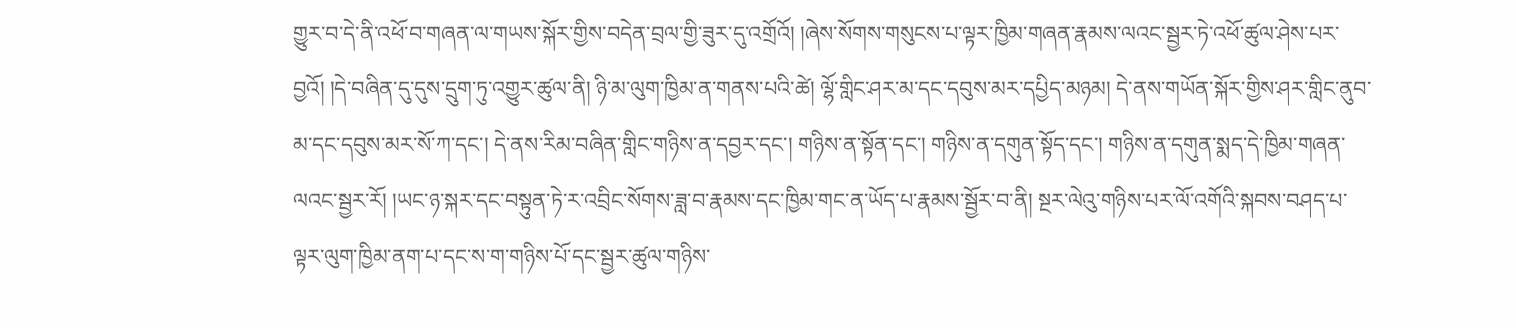གྱུར་བ་དེ་ནི་འཕོ་བ་གཞན་ལ་གཡས་སྐོར་གྱིས་བདེན་བྲལ་གྱི་ཟུར་དུ་འགྲོའོ། །ཞེས་སོགས་གསུངས་པ་ལྟར་ཁྱིམ་གཞན་རྣམས་ལའང་སྦྱར་ཏེ་འཕོ་ཚུལ་ཤེས་པར་བྱའོ། །དེ་བཞིན་དུ་དུས་དྲུག་ཏུ་འགྱུར་ཚུལ་ནི། ཉི་མ་ལུག་ཁྱིམ་ན་གནས་པའི་ཚེ། ལྷོ་གླིང་ཤར་མ་དང་དབུས་མར་དཔྱིད་མཉམ། དེ་ནས་གཡོན་སྐོར་གྱིས་ཤར་གླིང་ནུབ་མ་དང་དབུས་མར་སོ་ཀ་དང་། དེ་ནས་རིམ་བཞིན་གླིང་གཉིས་ན་དབྱར་དང་། གཉིས་ན་སྟོན་དང་། གཉིས་ན་དགུན་སྟོད་དང་། གཉིས་ན་དགུན་སྨད་དེ་ཁྱིམ་གཞན་ལའང་སྦྱར་རོ། །ཡང་ཉ་སྐར་དང་བསྟུན་ཏེ་ར་འབྲིང་སོགས་ཟླ་བ་རྣམས་དང་ཁྱིམ་གང་ན་ཡོད་པ་རྣམས་སྦྱོར་བ་ནི། སྔར་ལེའུ་གཉིས་པར་ལོ་འགོའི་སྐབས་བཤད་པ་ལྟར་ལུག་ཁྱིམ་ནག་པ་དང་ས་ག་གཉིས་པོ་དང་སྦྱར་ཚུལ་གཉིས་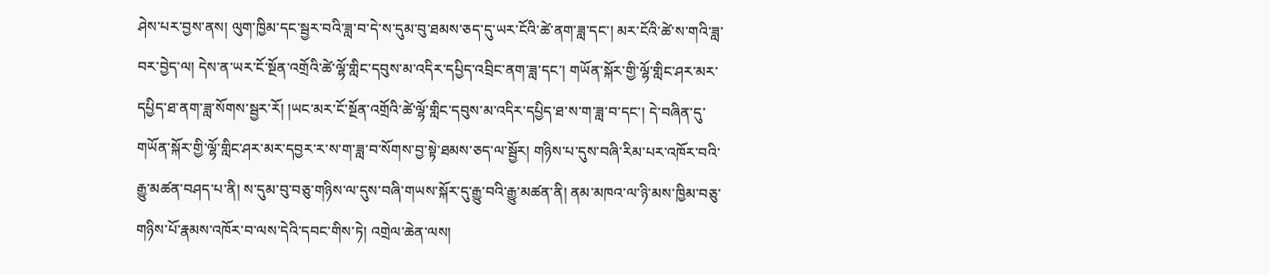ཤེས་པར་བྱས་ནས། ལུག་ཁྱིམ་དང་སྦྱར་བའི་ཟླ་བ་དེ་ས་དུམ་བུ་ཐམས་ཅད་དུ་ཡར་ངོའི་ཚེ་ནག་ཟླ་དང་། མར་ངོའི་ཚེ་ས་གའི་ཟླ་བར་བྱེད་ལ། དེས་ན་ཡར་ངོ་སྔོན་འགྲོའི་ཚེ་ལྷོ་གླིང་དབུས་མ་འདིར་དཔྱིད་འབྲིང་ནག་ཟླ་དང་། གཡོན་སྐོར་གྱི་ལྷོ་གླིང་ཤར་མར་དཔྱིད་ཐ་ནག་ཟླ་སོགས་སྦྱར་རོ། །ཡང་མར་ངོ་སྔོན་འགྲོའི་ཚེ་ལྷོ་གླིང་དབུས་མ་འདིར་དཔྱིད་ཐ་ས་ག་ཟླ་བ་དང་། དེ་བཞིན་དུ་གཡོན་སྐོར་གྱི་ལྷོ་གླིང་ཤར་མར་དབྱར་ར་ས་ག་ཟླ་བ་སོགས་བྱ་སྟེ་ཐམས་ཅད་ལ་སྦྱོར། གཉིས་པ་དུས་བཞི་རིམ་པར་འཁོར་བའི་རྒྱུ་མཚན་བཤད་པ་ནི། ས་དུམ་བུ་བཅུ་གཉིས་ལ་དུས་བཞི་གཡས་སྐོར་དུ་རྒྱུ་བའི་རྒྱུ་མཚན་ནི། ནམ་མཁའ་ལ་ཉི་མས་ཁྱིམ་བཅུ་གཉིས་པོ་རྣམས་འཁོར་བ་ལས་དེའི་དབང་གིས་ཏེ། འགྲེལ་ཆེན་ལས།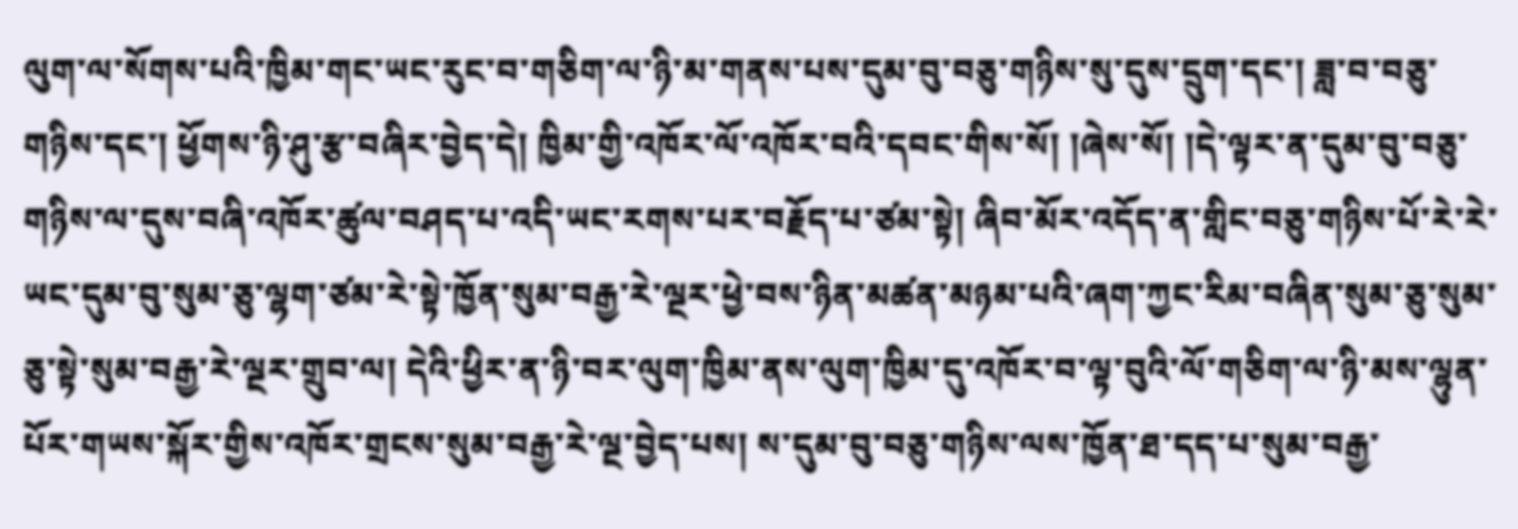ལུག་ལ་སོགས་པའི་ཁྱིམ་གང་ཡང་རུང་བ་གཅིག་ལ་ཉི་མ་གནས་པས་དུམ་བུ་བཅུ་གཉིས་སུ་དུས་དྲུག་དང་། ཟླ་བ་བཅུ་གཉིས་དང་། ཕྱོགས་ཉི་ཤུ་རྩ་བཞིར་བྱེད་དེ། ཁྱིམ་གྱི་འཁོར་ལོ་འཁོར་བའི་དབང་གིས་སོ། །ཞེས་སོ། །དེ་ལྟར་ན་དུམ་བུ་བཅུ་གཉིས་ལ་དུས་བཞི་འཁོར་ཚུལ་བཤད་པ་འདི་ཡང་རགས་པར་བརྗོད་པ་ཙམ་སྟེ། ཞིབ་མོར་འདོད་ན་གླིང་བཅུ་གཉིས་པོ་རེ་རེ་ཡང་དུམ་བུ་སུམ་ཅུ་ལྷག་ཙམ་རེ་སྟེ་ཁྱོན་སུམ་བརྒྱ་རེ་ལྔར་ཕྱེ་བས་ཉིན་མཚན་མཉམ་པའི་ཞག་ཀྱང་རིམ་བཞིན་སུམ་ཅུ་སུམ་ཅུ་སྟེ་སུམ་བརྒྱ་རེ་ལྔར་གྲུབ་ལ། དེའི་ཕྱིར་ན་ཉི་བར་ལུག་ཁྱིམ་ནས་ལུག་ཁྱིམ་དུ་འཁོར་བ་ལྟ་བུའི་ལོ་གཅིག་ལ་ཉི་མས་ལྷུན་པོར་གཡས་སྐོར་གྱིས་འཁོར་གྲངས་སུམ་བརྒྱ་རེ་ལྔ་བྱེད་པས། ས་དུམ་བུ་བཅུ་གཉིས་ལས་ཁྱོན་ཐ་དད་པ་སུམ་བརྒྱ་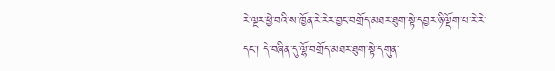རེ་ལྔར་ཕྱེ་བའི་ས་ཁྱོན་རེ་རེར་བྱང་བགྲོད་མཐར་ཐུག་སྟེ་དབྱར་ཉི་ལྡོག་པ་རེ་རེ་དང་། དེ་བཞིན་དུ་ལྷོ་བགྲོད་མཐར་ཐུག་སྟེ་དགུན་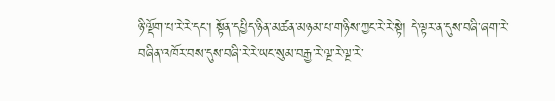ཉི་ལྡོག་པ་རེ་རེ་དང་། སྟོན་དཔྱིད་ཉིན་མཚན་མཉམ་པ་གཉིས་ཀྱང་རེ་རེ་སྟེ། དེ་ལྟར་ན་དུས་བཞི་ཞག་རེ་བཞིན་འཁོར་བས་དུས་བཞི་རེ་རེ་ཡང་སུམ་བརྒྱ་རེ་ལྔ་རེ་ལྔ་རེ་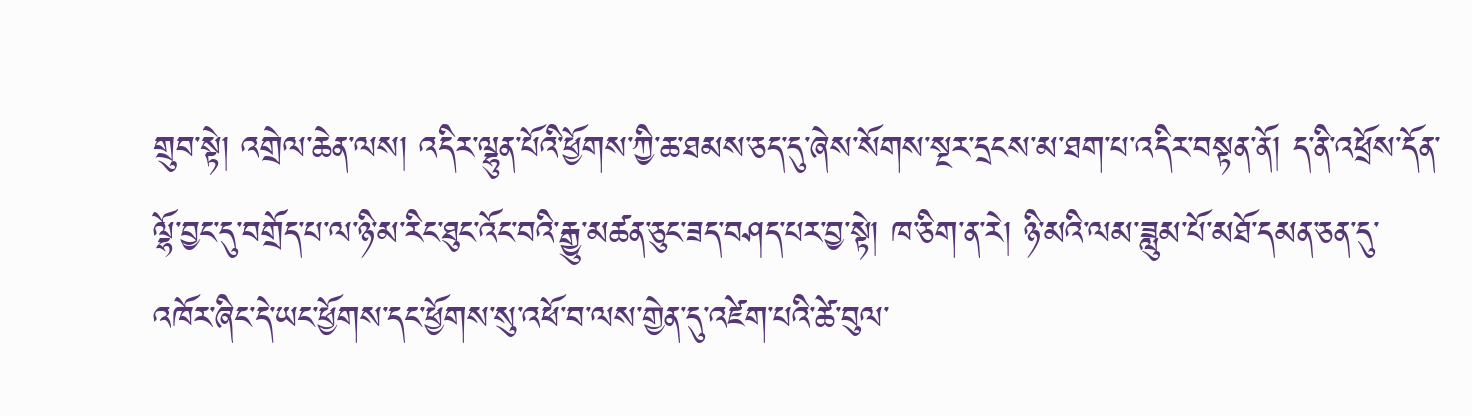གྲུབ་སྟེ། འགྲེལ་ཆེན་ལས། འདིར་ལྷུན་པོའི་ཕྱོགས་ཀྱི་ཆ་ཐམས་ཅད་དུ་ཞེས་སོགས་སྔར་དྲངས་མ་ཐག་པ་འདིར་བསྟན་ནོ། ད་ནི་འཕྲོས་དོན་ལྷོ་བྱང་དུ་བགྲོད་པ་ལ་ཉི་མ་རིང་ཐུང་འོང་བའི་རྒྱུ་མཚན་ཅུང་ཟད་བཤད་པར་བྱ་སྟེ། ཁ་ཅིག་ན་རེ། ཉི་མའི་ལམ་ཟླུམ་པོ་མཐོ་དམན་ཅན་དུ་འཁོར་ཞིང་དེ་ཡང་ཕྱོགས་དང་ཕྱོགས་སུ་འཕོ་བ་ལས་གྱེན་དུ་འཛེག་པའི་ཚེ་བུལ་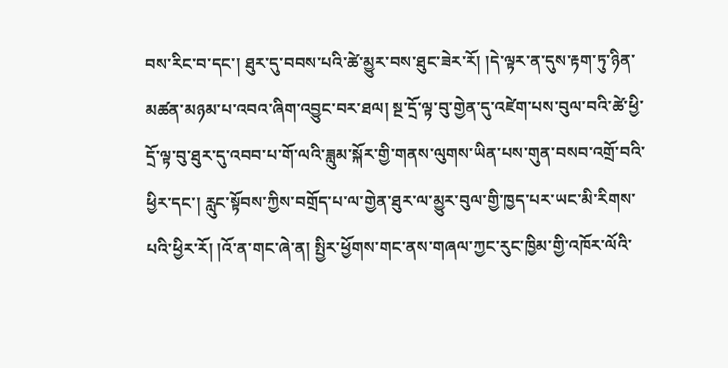བས་རིང་བ་དང་། ཐུར་དུ་བབས་པའི་ཚེ་མྱུར་བས་ཐུང་ཟེར་རོ། །དེ་ལྟར་ན་དུས་རྟག་ཏུ་ཉིན་མཚན་མཉམ་པ་འབའ་ཞིག་འབྱུང་བར་ཐལ། སྔ་དྲོ་ལྟ་བུ་གྱེན་དུ་འཛེག་པས་བུལ་བའི་ཚེ་ཕྱི་དྲོ་ལྟ་བུ་ཐུར་དུ་འབབ་པ་གོ་ལའི་ཟླུམ་སྐོར་གྱི་གནས་ལུགས་ཡིན་པས་གུན་བསབ་འགྲོ་བའི་ཕྱིར་དང་། རླུང་སྟོབས་ཀྱིས་བགྲོད་པ་ལ་གྱེན་ཐུར་ལ་མྱུར་བུལ་གྱི་ཁྱད་པར་ཡང་མི་རིགས་པའི་ཕྱིར་རོ། །འོ་ན་གང་ཞེ་ན། སྤྱིར་ཕྱོགས་གང་ནས་གཞལ་ཀྱང་རུང་ཁྱིམ་གྱི་འཁོར་ལོའི་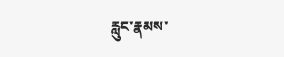རླུང་རྣམས་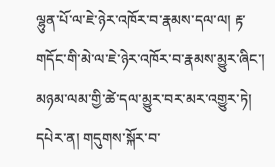ལྷུན་པོ་ལ་ཇེ་ཉེར་འཁོར་བ་རྣམས་དལ་ལ། རྟ་གདོང་གི་མེ་ལ་ཇེ་ཉེར་འཁོར་བ་རྣམས་མྱུར་ཞིང་། མཉམ་ལམ་གྱི་ཚེ་དལ་མྱུར་བར་མར་འགྱུར་ཏེ། དཔེར་ན། གདུགས་སྐོར་བ་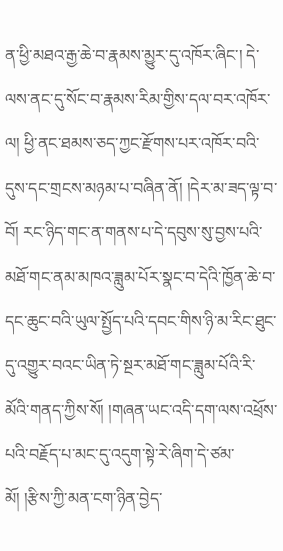ན་ཕྱི་མཐའ་རྒྱ་ཆེ་བ་རྣམས་མྱུར་དུ་འཁོར་ཞིང་། དེ་ལས་ནང་དུ་སོང་བ་རྣམས་རིམ་གྱིས་དལ་བར་འཁོར་ལ། ཕྱི་ནང་ཐམས་ཅད་ཀྱང་རྫོགས་པར་འཁོར་བའི་དུས་དང་གྲངས་མཉམ་པ་བཞིན་ནོ། །དེར་མ་ཟད་ལྟ་བ་བོ། རང་ཉིད་གང་ན་གནས་པ་དེ་དབུས་སུ་བྱས་པའི་མཐོ་གང་ནམ་མཁའ་ཟླུམ་པོར་སྣང་བ་དེའི་ཁྱོན་ཆེ་བ་དང་ཆུང་བའི་ཡུལ་སྤྱོད་པའི་དབང་གིས་ཉི་མ་རིང་ཐུང་དུ་འགྱུར་བའང་ཡིན་ཏེ་སྔར་མཐོ་གང་ཟླུམ་པོའི་རི་མོའི་གནད་ཀྱིས་སོ། །གཞན་ཡང་འདི་དག་ལས་འཕྲོས་པའི་བརྗོད་པ་མང་དུ་འདུག་སྟེ་རེ་ཞིག་དེ་ཙམ་མོ། །རྩིས་ཀྱི་མན་ངག་ཉིན་བྱེད་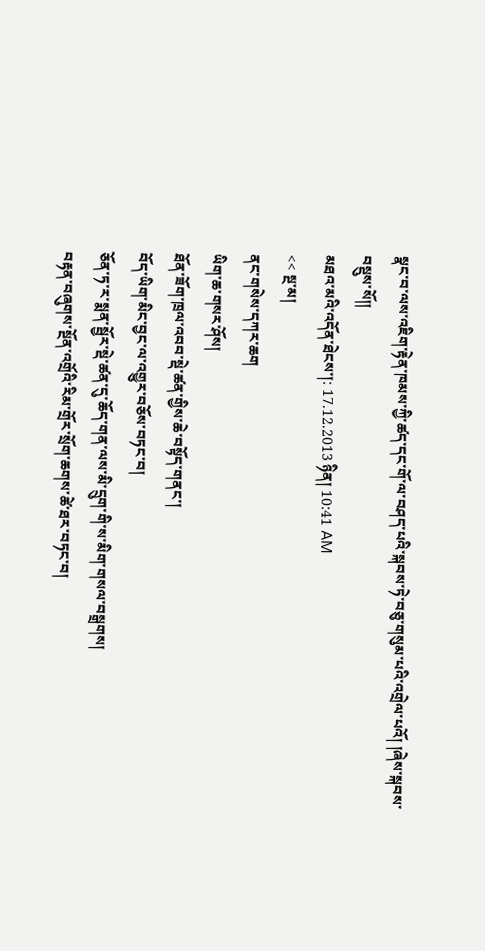སྣང་བ་ལས་འཇིག་རྟེན་ཁམས་ཀྱི་ཚད་དང་གོ་ལ་བཤད་པའི་སྐབས་ཏེ་བཅུ་གསུམ་པའི་འགྲེལ་པའོ། །ཞེས་སྐབས་བསྡུས་སོ།།
མཐའ་མའི་འདོན་ཐེངས་།: 17.12.2013 ཉིན། 10:41 AM
<< སྔ་མ།
ནང་གསེས་དཀར་ཆག
ཡིག་ཆ་གསར་ཤོས།
ཐོན་ཟོག་ཁྲལ་འབབ་སྡེ་ཚན་གྱིས་ཆེ་བསྟོད་གནང་།
བོད་ཡིག་མིང་བྱང་ལ་འགྱུར་བཅོས་བཏང་བ།
ཅོན་ཏ་ར་སྨན་སྦྱོར་སྡེ་ཚན་དུ་ཆོད་གན་ལས་མི་དྲུག་གི་ས་མིག་གསལ་བསྒྲགས།
བརྟན་བཞུགས་སྔོན་འགྲོའི་རིམ་གྲོར་སྲོག་ཆགས་ཚེ་ཐར་བཏང་བ།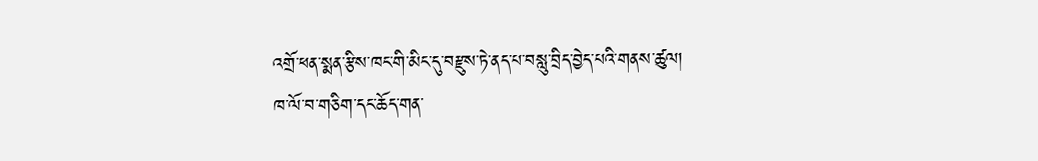འགྲོ་ཕན་སྨན་རྩིས་ཁང་གི་མིང་དུ་བརྫུས་ཏེ་ནད་པ་བསླུ་བྲིད་བྱེད་པའི་གནས་ཚུལ།
ཁ་ལོ་བ་གཅིག་དང་ཆོད་གན་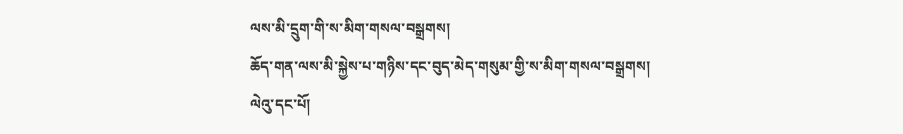ལས་མི་དྲུག་གི་ས་མིག་གསལ་བསྒྲགས།
ཆོད་གན་ལས་མི་སྐྱེས་པ་གཉིས་དང་བུད་མེད་གསུམ་གྱི་ས་མིག་གསལ་བསྒྲགས།
ལེའུ་དང་པོ།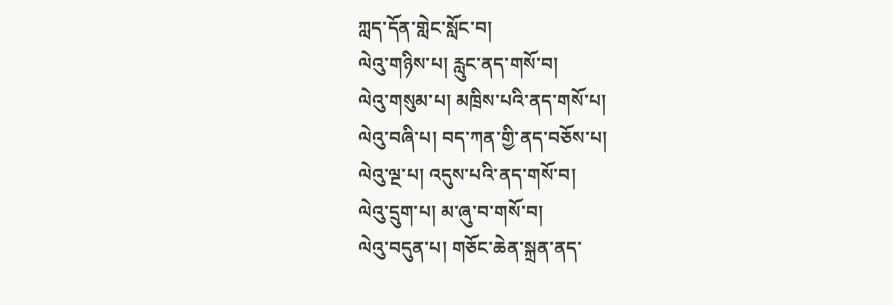ཀླད་དོན་གླེང་སློང་བ།
ལེའུ་གཉིས་པ། རླུང་ནད་གསོ་བ།
ལེའུ་གསུམ་པ། མཁྲིས་པའི་ནད་གསོ་པ།
ལེའུ་བཞི་པ། བད་ཀན་གྱི་ནད་བཅོས་པ།
ལེའུ་ལྔ་པ། འདུས་པའི་ནད་གསོ་བ།
ལེའུ་དྲུག་པ། མ་ཞུ་བ་གསོ་བ།
ལེའུ་བདུན་པ། གཅོང་ཆེན་སྐྲན་ནད་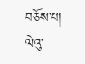བཅོས་པ།
ལེའུ་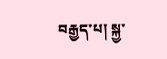བརྒྱད་པ། སྐྱ་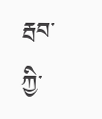རྦབ་ཀྱི་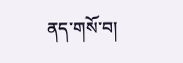ནད་གསོ་བ།